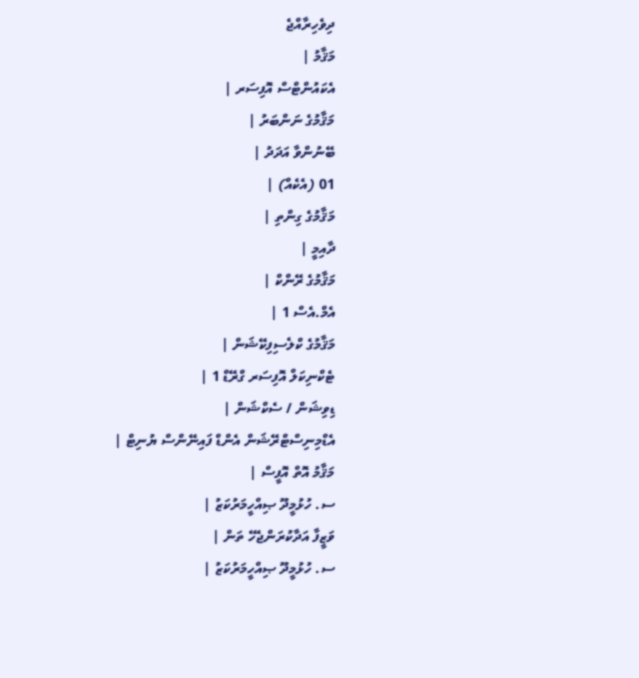ދިވެހިރާއްޖެ
މަޤާމު |
އެކައުންޓްސް އޮފިސަރ |
މަޤާމުގެ ނަންބަރު |
ބޭނުންވާ އަދަދު |
01 (އެކެއް) |
މަޤާމުގެ ގިންތި |
ދާއިމީ |
މަޤާމުގެ ރޭންކް |
އެމް.އެސް 1 |
މަޤާމުގެ ކްލެސިފިކޭޝަން |
ޓެކްނިކަލް އޮފިސަރ ގްރޭޑް 1 |
ޑިވިޝަން / ސެކްޝަން |
އެޑްމިނިސްޓްރޭޝަން އެންޑް ފައިނޭންސް ޔުނިޓް |
މަޤާމު އޮތް އޮފީސް |
ސ. ހުޅުމީދޫ ޞިއްހީމަރުކަޒު |
ވަޒީފާ އަދާކުރަންޖެހޭ ތަން |
ސ. ހުޅުމީދޫ ޞިއްހީމަރުކަޒު |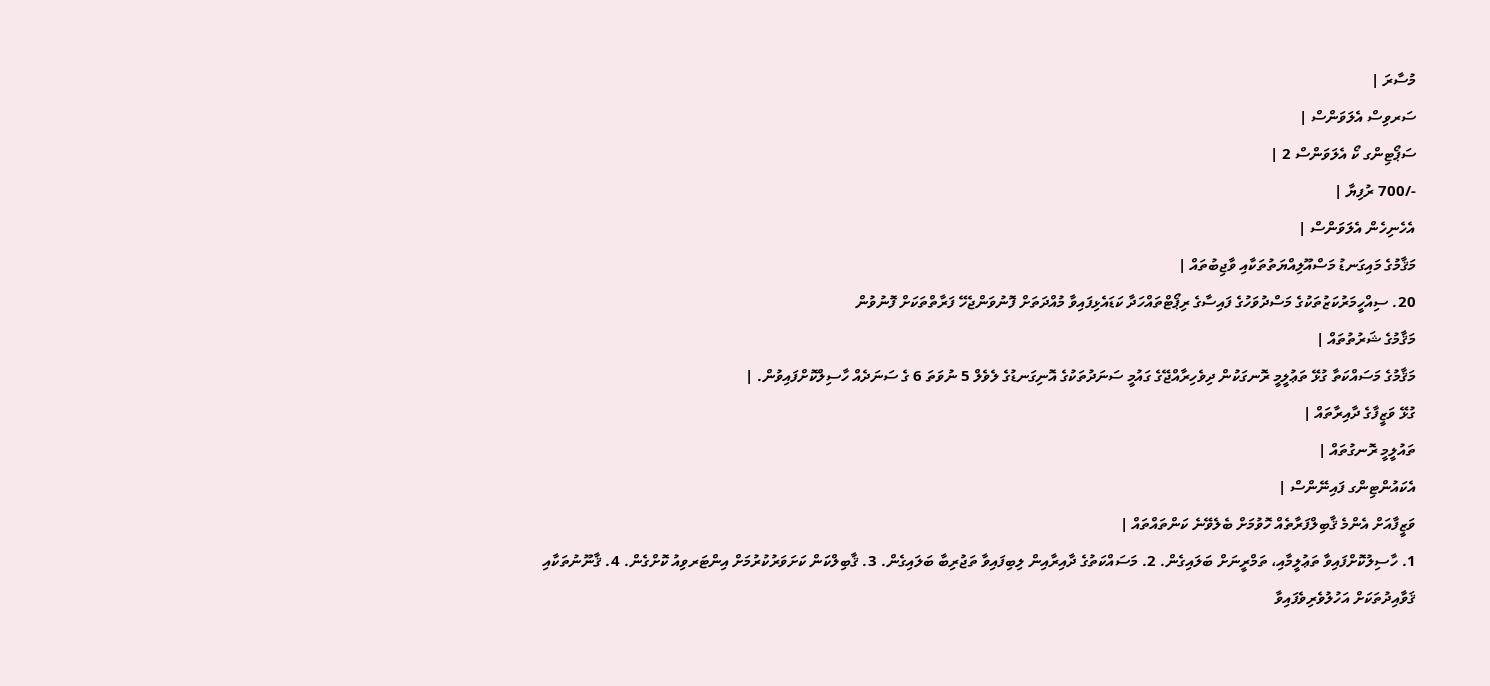މުސާރަ |
ސަރވިސް އެލަވަންސް |
ސަޕޯޓިންގ ކޯ އެލަވަންސް 2 |
-/700 ރުފިޔާ |
އެހެނިހެން އެލަވަންސް |
މަޤާމުގެ މައިގަނޑު މަސްއޫލިއްޔަތުތަކާއި ވާޖިބުތައް |
20. ސިއްހީމަރުކަޒުތަކުގެ މަސްދުވަހުގެ ފައިސާގެ ރިޕޯޓްތައްހަދާ ކަޑައެޅިފައިވާ މުއްދަތަށް ފޮނުވަންޖެހޭ ފަރާތްތަކަށް ފޮނުވުން
މަޤާމުގެ ޝަރުތުތައް |
މަޤާމުގެ މަސައްކަތާ ގުޅޭ ތަޢުލީމީ ރޮނގަކުން ދިވެހިރާއްޖޭގެ ގައުމީ ސަނަދުތަކުގެ އޮނިގަނޑުގެ ލެވެލް 5 ނުވަތަ 6 ގެ ސަނަދެއް ހާސިލްކޮށްފައިވުން. |
ގުޅޭ ވަޒީފާގެ ދާއިރާތައް |
ތައުލީމީ ރޮނގުތައް |
އެކައުންޓިންގ ފައިނޭންސް |
ވަޒީފާއަށް އެންމެ ޤާބިލްފަރާތެއް ހޮވުމަށް ބެލެވޭނެ ކަންތައްތައް |
1. ހާސިލުކޮށްފައިވާ ތަޢުލީމާއި، ތަމްރީނަށް ބަލައިގެން. 2. މަސައްކަތުގެ ދާއިރާއިން ލިބިފައިވާ ތަޖުރިބާ ބަލައިގެން. 3. ޤާބިލްކަން ކަށަވަރުކުރުމަށް އިންޓަރވިއު ކޮށްގެން. 4. ޤާނޫނުތަކާއި ޤަވާއިދުތަކަށް އަހުލުވެރިވެފައިވާ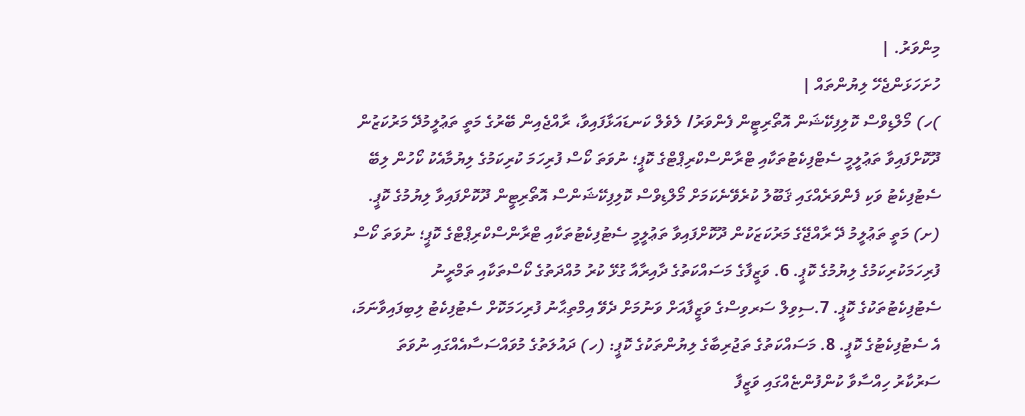މިންވަރު. |
ހުށަހަޅަންޖެހޭ ލިޔުންތައް |
)ހ) މޯލްޑިވްސް ކޮލިފިކޭޝަން އޮތޯރިޓީން ފެންވަރު/ ލެވެލް ކަނޑައަޅާފައިވާ، ރާއްޖެއިން ބޭރުގެ މަތީ ތަޢުލީމުދޭ މަރުކަޒުން ދޫކޮށްފައިވާ ތަޢުލީމީ ސެޓްފިކެޓުތަކާއި ޓްރާންސްކްރިޕްޓްގެ ކޮޕީ؛ ނުވަތަ ކޯސް ފުރިހަމަ ކުރިކަމުގެ ލިޔުމާއެކު ކޯހުން ލިބޭ ސެޓުފިކެޓު ވަކި ފެންވަރެއްގައި ޤަބޫލު ކުރެވޭނެކަމަށް މޯލްޑިވްސް ކޮލިފިކޭޝަންސް އޮތޯރިޓީން ދޫކޮށްފައިވާ ލިޔުމުގެ ކޮޕީ. (ށ) މަތީ ތަޢުލީމު ދޭ ރާއްޖޭގެ މަރުކަޒަކުން ދޫކޮށްފައިވާ ތަޢުލީމީ ސެޓުފިކެޓުތަކާއި ޓްރާންސްކްރިޕްޓްގެ ކޮޕީ؛ ނުވަތަ ކޯސް ފުރިހަމަކުރިކަމުގެ ލިޔުމުގެ ކޮޕީ. 6. ވަޒީފާގެ މަސައްކަތުގެ ދާއިރާއާ ގުޅޭ ކުރު މުއްދަތުގެ ކޯސްތަކާއި ތަމްރީނު ސެޓުފިކެޓުތަކުގެ ކޮޕީ. 7.ސިވިލް ސަރވިސްގެ ވަޒީފާއަށް ވަނުމަށް ދެވޭ އިމްތިޙާނު ފުރިހަމަކޮށް ސެޓުފިކެޓު ލިބިފައިވާނަމަ، އެ ސެޓުފިކެޓުގެ ކޮޕީ. 8. މަސައްކަތުގެ ތަޖުރިބާގެ ލިޔުންތަކުގެ ކޮޕީ: (ހ) ދައުލަތުގެ މުވައްސަސާއެއްގައި ނުވަތަ ސަރުކާރު ހިއްސާވާ ކުންފުންޏެއްގައި ވަޒީފާ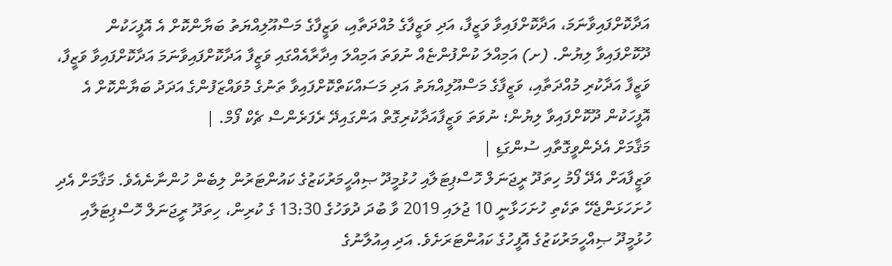އަދާކޮށްފައިވާނަމަ، އަދާކޮށްފައިވާ ވަޒީފާ، އަދި ވަޒީފާގެ މުއްދަތާއި، ވަޒީފާގެ މަސްއޫލިއްޔަތު ބަޔާންކޮށް އެ އޮފީހަކުން ދޫކޮށްފައިވާ ލިޔުން. (ށ) އަމިއްލަ ކުންފުންޏެއް ނުވަތަ އަމިއްލަ އިދާރާއެއްގައި ވަޒީފާ އަދާކޮށްފައިވާނަމަ އަދާކޮށްފައިވާ ވަޒީފާ، ވަޒީފާ އަދާކުރި މުއްދަތާއި، ވަޒީފާގެ މަސްއޫލިއްޔަތު އަދި މަސައްކަތްކޮށްފައިވާ ތަނުގެ މުވައްޒަފުންގެ އަދަދު ބަޔާންކޮށް އެ އޮފީހަކުން ދޫކޮށްފައިވާ ލިޔުން؛ ނުވަތަ ވަޒީފާއަދާކުރިގޮތް އަންގައިދޭ ރެފަރެންސް ޗެކް ފޯމް. |
މަޤާމަށް އެދެންވީގޮތާއި ސުންގަޑި |
ވަޒީފާއަށް އެދޭ ފޯމު ހިތަދޫ ރީޖަނަލް ހޮސްޕިޓަލާއި ހުޅުމީދޫ ޞިއްހީމަރުކަޒުގެ ކައުންޓަރުން ލިބެން ހުންނާނެއެވެ. މަޤާމަށް އެދި ހުށަހަޅަންޖެހޭ ތަކެތި ހުށަހަޅާނީ 10 ޖުލައި 2019 ވާ ބުދަ ދުވަހުގެ 13:30 ގެ ކުރިން، ހިތަދޫ ރީޖަނަލް ހޮސްޕިޓަލާއި ހުޅުމީދޫ ޞިއްހީމަރުކަޒުގެ އޮފީހުގެ ކައުންޓަރަށެވެ. އަދި އިއުލާނުގެ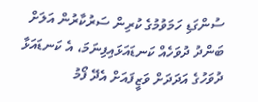ސުންގަޑި ހަމަވުމުގެ ކުރިން ސަރުކާރުން އަލަށް ބަންދު ދުވަހެއް ކަނޑައަޅައިފިނަމަ، އެ ކަނޑައަޅާ ދުވަހުގެ އަދަދަށް ވަޒީފައަށް އެދޭ ފޯމު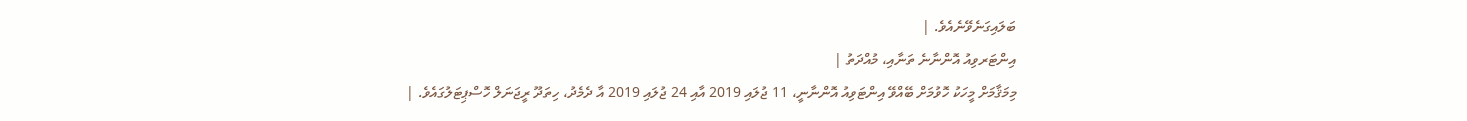ބަލައިގަނެވޭނެއެވެ. |
އިންޓަރވިއު އޮންނާނެ ތަނާއި، މުއްދަތު |
މިމަޤާމަށް މީހަކު ހޮވުމަށް ބޭއްވޭ އިންޓަވިއު އޮންނާނީ، 11 ޖުލައި 2019 އާއި 24 ޖުލައި 2019 އާ ދެމެދު، ހިތަދޫ ރީޖަނަލް ހޮސްޕިޓަލުގައެވެ. |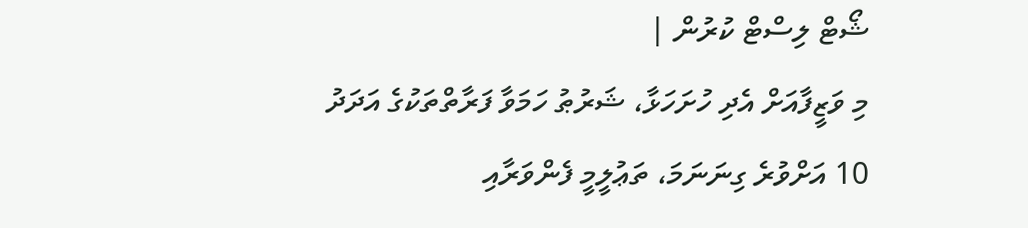ޝޯޓް ލިސްޓް ކުރުން |
މި ވަޒީފާއަށް އެދި ހުށަހަޅާ، ޝަރުޠު ހަމަވާ ފަރާތްތަކުގެ އަދަދު 10 އަށްވުރެ ގިނަނަމަ، ތަޢުލީމީ ފެންވަރާއި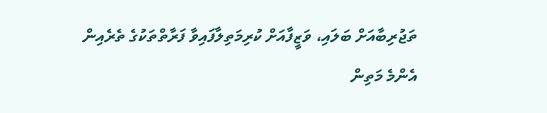ތަޖުރިބާއަށް ބަލައި، ވަޒީފާއަށް ކުރިމަތިލާފައިވާ ފަރާތްތަކުގެ ތެރެއިން އެންމެ މަތިން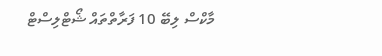މާކްސް ލިބޭ 10 ފަރާތްތައް ޝޯޓްލިސްޓް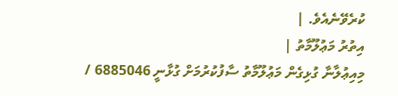ކުރެވޭނެއެވެ. |
އިތުރު މަޢުލޫމާތު |
މިއިޢުލާނާ ގުޅިގެން މަޢުލޫމާތު ސާފުކުރުމަށް ގުޅާނީ 6885046 /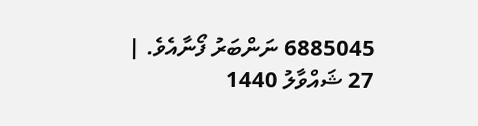6885045 ނަންބަރު ފޯނާއެވެ. |
27 ޝައްވާލު 1440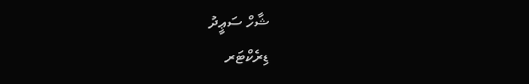ޝާހް ސަޢީދު
ޑިރެކްޓަރ